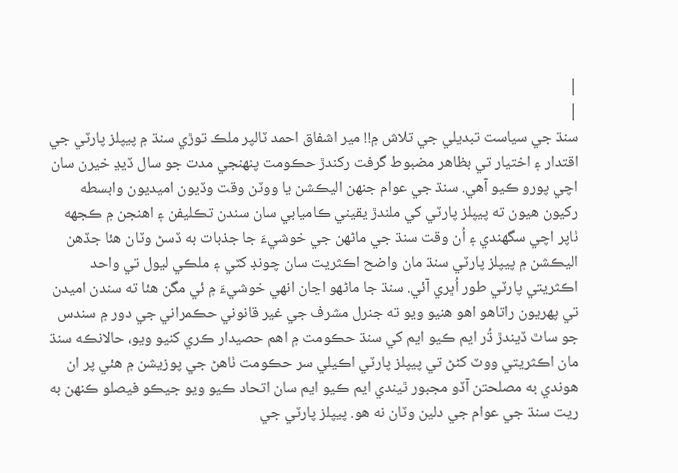|
|
سنڌ جي سياست تبديلي جي تلاش ۾!! مير اشفاق احمد ٽالپر ملڪ توڙي سنڌ ۾ پيپلز پارٽي جي اقتدار ۽ اختيار تي بظاهر مضبوط گرفت رکندڙ حڪومت پنهنجي مدت جو سال ڏيڍ خيرن سان اچي پورو ڪيو آهي. سنڌ جي عوام جنهن اليڪشن يا ووٽن وقت وڏيون اميديون وابسطه رکيون هيون ته پيپلز پارٽي کي ملندڙ يقيني ڪاميابي سان سندن تڪليفن ۽ اهنجن ۾ ڪجھه ٺاپر اچي سگھندي ۽ اُن وقت سنڌ جي ماڻهن جي خوشيءَ جا جذبات به ڏسڻ وٽان هئا جڏهن اليڪشن ۾ پيپلز پارٽي سنڌ مان واضح اڪثريت سان چونڊ کٽي ۽ ملڪي ليول تي واحد اڪثريتي پارٽي طور اُڀري آئي. سنڌ جا ماڻهو اڃان انهي خوشيءَ ۾ ئي مگن هئا ته سندن اميدن تي پهريون راتاهو اهو هنيو ويو ته جنرل مشرف جي غير قانوني حڪمراني جي دور ۾ سندس جو ساٿ ڏيندڙ ڌُر ايم ڪيو ايم کي سنڌ حڪومت ۾ اهم حصيدار ڪري کنيو ويو، حالانڪه سنڌ مان اڪثريتي ووٽ کڻڻ تي پيپلز پارٽي اڪيلي سر حڪومت ٺاهڻ جي پوزيشن ۾ هئي پر ان هوندي به مصلحتن آڏو مجبور ٿيندي ايم ڪيو ايم سان اتحاد ڪيو ويو جيڪو فيصلو ڪنهن به ريت سنڌ جي عوام جي دلين وٽان نه هو. پيپلز پارٽي جي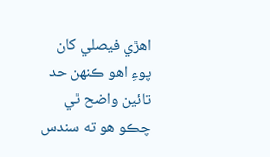اهڙي فيصلي کان پوءِ اهو ڪنهن حد تائين واضح ٿي چڪو هو ته سندس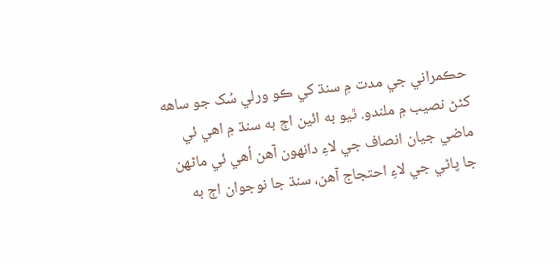حڪمراني جي مدت ۾ سنڌ کي ڪو ورلي سُک جو ساهه کڻڻ نصيب ۾ ملندو. ٿيو به ائين اڄ به سنڌ ۾ اهي ئي ماضي جيان انصاف جي لاءِ دانهون آهن اُهي ئي ماڻهن جا پاڻي جي لاءِ احتجاج آهن، سنڌ جا نوجوان اڄ به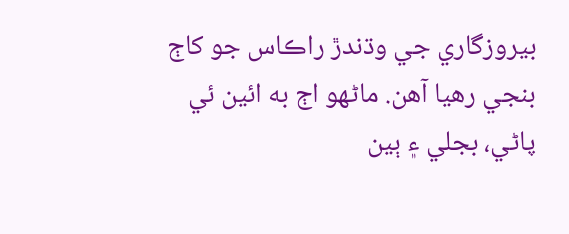بيروزگاري جي وڌندڙ راڪاس جو کاڄ بنجي رهيا آهن. ماڻهو اڄ به ائين ئي پاڻي، بجلي ۽ ٻين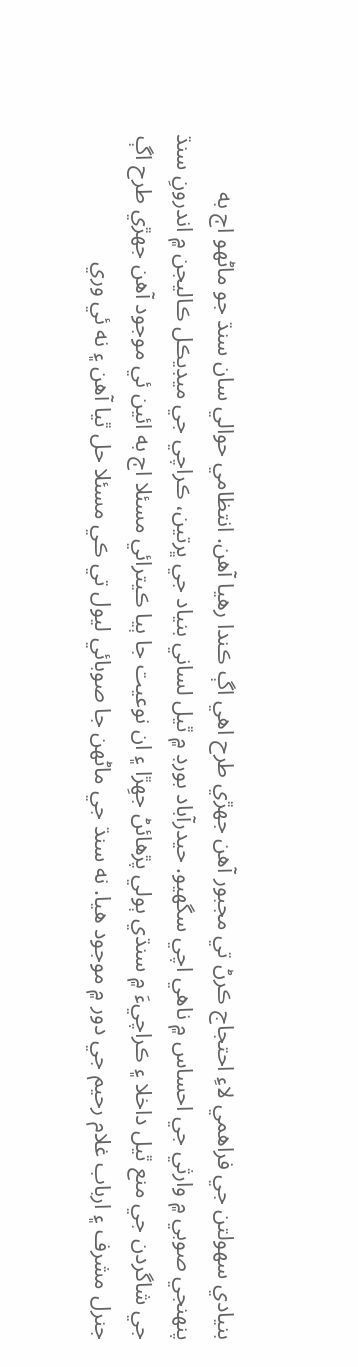بنيادي سهولتن جي فراهمي لاءِ احتجاج ڪرڻ تي مجبور آهن جهڙي طرح اهي اڳ ڪندا رهيا آهن. انتظامي حوالي سان سنڌ جو ماڻهو اڄ به پنهنجي صوبي ۾ وارثي جي احساس ۾ ناهي اچي سگھيو. حيدرآباد بورڊ ۾ ٿيل لساني بنياد جي ڀرتين، ڪراچي جي ميڊيڪل ڪاليجن ۾ اندرونِ سنڌ جي شاگردن جي منع ٿيل داخلا ۽ ڪراچيءَ ۾ سنڌي ٻولي پڙهائڻ جهِڙا ۽ ان نوعيت جا ٻيا ڪيترائي مسئلا اڄ به ائين ئي موجود آهن جهڙي طرح اڳ جنرل مشرف ۽ ارباب غلام رحيم جي دور ۾ موجود هيا. نه سنڌ جي ماڻهن جا صوبائي ليول تي ڪي مسئلا حل ٿيا آهن ۽ نه ئي وري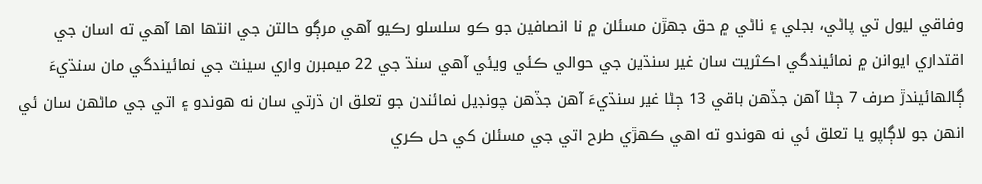وفاقي ليول تي پاڻي، بجلي ۽ ناڻي ۾ حق جهڙن مسئلن ۾ نا انصافين جو ڪو سلسلو رڪيو آهي مرڳو حالتن جي انتها اها آهي ته اسان جي اقتداري ايوانن ۾ نمائيندگي اڪثريت سان غير سنڌين جي حوالي ڪئي ويئي آهي سنڌ جي 22 ميمبرن واري سينٽ جي نمائيندگي مان سنڌيءَ ڳالهائيندڙ صرف 7 ڄڻا آهن جڏهن باقي 13 ڄڻا غير سنڌيءَ آهن جڏهن چونڊيل نمائندن جو تعلق ان ڌرتي سان نه هوندو ۽ اتي جي ماڻهن سان ئي انهن جو لاڳاپو يا تعلق ئي نه هوندو ته اهي ڪهڙي طرح اتي جي مسئلن کي حل ڪري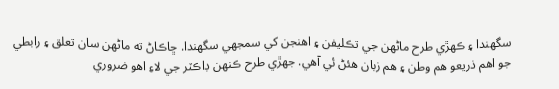سگھندا ۽ ڪهڙي طرح ماڻهن جي تڪليفن ۽ اهنجن کي سمجھي سگھندا. ڇاڪاڻ ته ماڻهن سان تعلق ۽ رابطي جو اهم ذريعو هم وطن ۽ هم زبان هئڻ ئي آهي. جهڙي طرح ڪنهن ڊاڪٽر جي لاءِ اهو ضروري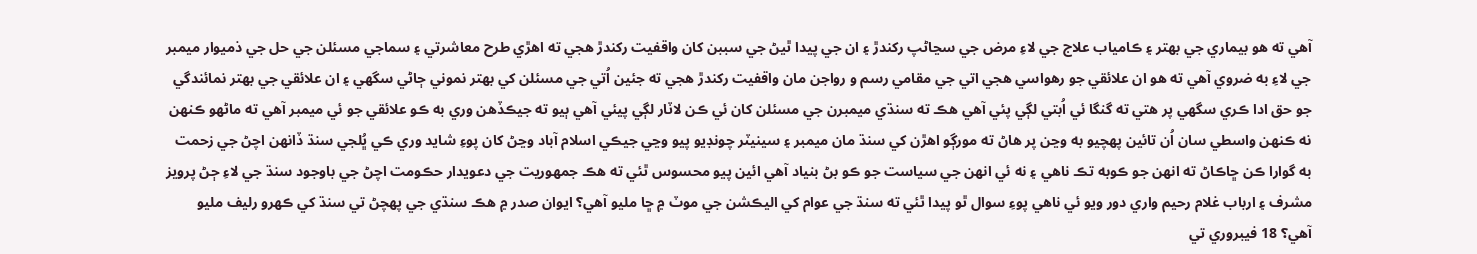آهي ته هو بيماري جي بهتر ۽ ڪامياب علاج جي لاءِ مرض جي سڃاڻپ رکندڙ ۽ ان جي پيدا ٿيڻ جي سببن کان واقفيت رکندڙ هجي ته اهڙي طرح معاشرتي ۽ سماجي مسئلن جي حل جي ذميوار ميمبر جي لاءِ به ضروي آهي ته هو ان علائقي جو رهواسي هجي اتي جي مقامي رسم و رواجن مان واقفيت رکندڙ هجي ته جئين اُتي جي مسئلن کي بهتر نموني ڄاڻي سگھي ۽ ان علائقي جي بهتر نمائندگي جو حق ادا ڪري سگھي پر هتي ته گنگا ئي اُبتي لڳي پئي آهي هڪ ته سنڌي ميمبرن جي مسئلن کان ئي ڪن لاٽار لڳي پيئي آهي ٻيو ته جيڪڏهن وري به ڪو علائقي جو ئي ميمبر آهي ته ماڻهو ڪنهن نه ڪنهن واسطي سان اُن تائين پهچيو به وڃن پر هاڻ ته مورڳو اهڙن کي سنڌ مان ميمبر ۽ سينيٽر چونڊيو پيو وڃي جيڪي اسلام آباد وڃڻ کان پوءِ شايد وري ڪي ڀُلجي سنڌ ڏانهن اچڻ جي زحمت به گوارا ڪن ڇاڪاڻ ته انهن جو ڪوبه تڪ ناهي ۽ نه ئي انهن جي سياست جو ڪو بڻ بنياد آهي ائين پيو محسوس ٿئي ته هڪ جمهوريت جي دعويدار حڪومت اچڻ جي باوجود سنڌ جي لاءِ ڄڻ پرويز مشرف ۽ ارباب غلام رحيم واري دور ويو ئي ناهي پوءِ سوال ٿو پيدا ٿئي ته سنڌ جي عوام کي اليڪشن جي موٽ ۾ ڇا مليو آهي؟ ايوان صدر ۾ هڪ سنڌي جي پهچڻ تي سنڌ کي ڪهرو رليف مليو آهي؟ 18 فيبروري تي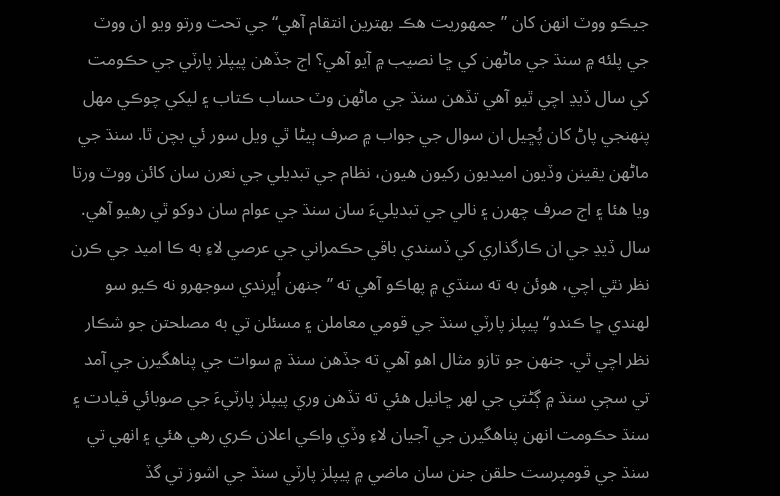جيڪو ووٽ انهن کان ”جمهوريت هڪ بهترين انتقام آهي“ جي تحت ورتو ويو ان ووٽ جي پلئه ۾ سنڌ جي ماڻهن کي ڇا نصيب ۾ آيو آهي؟ اڄ جڏهن پيپلز پارٽي جي حڪومت کي سال ڏيڍ اچي ٿيو آهي تڏهن سنڌ جي ماڻهن وٽ حساب ڪتاب ۽ ليکي چوڪي مهل پنهنجي پاڻ کان پُڇيل ان سوال جي جواب ۾ صرف ٻيڻا ٿي ويل سور ئي بچن ٿا. سنڌ جي ماڻهن يقينن وڏيون اميديون رکيون هيون، نظام جي تبديلي جي نعرن سان کائن ووٽ ورتا ويا هئا ۽ اڄ صرف چهرن ۽ نالي جي تبديليءَ سان سنڌ جي عوام سان دوکو ٿي رهيو آهي. سال ڏيڍ جي ان ڪارگذاري کي ڏسندي باقي حڪمراني جي عرصي لاءِ به ڪا اميد جي ڪرن نظر نٿي اچي، هوئن به ته سنڌي ۾ پهاڪو آهي ته ”جنهن اُڀرندي سوجهرو نه ڪيو سو لهندي ڇا ڪندو“ پيپلز پارٽي سنڌ جي قومي معاملن ۽ مسئلن تي به مصلحتن جو شڪار نظر اچي ٿي. جنهن جو تازو مثال اهو آهي ته جڏهن سنڌ ۾ سوات جي پناهگيرن جي آمد تي سڄي سنڌ ۾ ڳڻتي جي لهر ڇانيل هئي ته تڏهن وري پيپلز پارٽيءَ جي صوبائي قيادت ۽ سنڌ حڪومت انهن پناهگيرن جي آجيان لاءِ وڏي واڪي اعلان ڪري رهي هئي ۽ انهي تي سنڌ جي قومپرست حلقن جنن سان ماضي ۾ پيپلز پارٽي سنڌ جي اشوز تي گڏ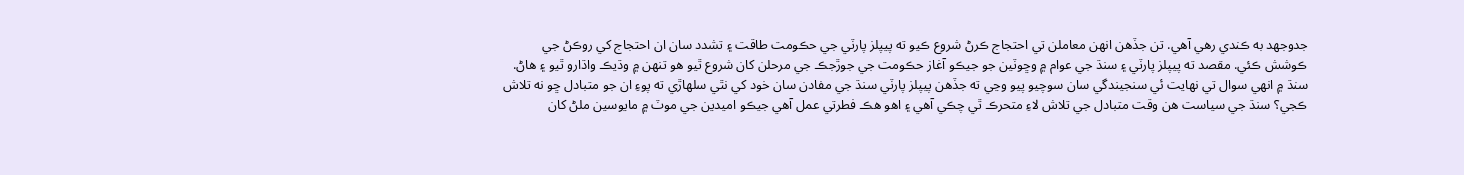جدوجھد به ڪندي رهي آهي. تن جڏهن انهن معاملن تي احتجاج ڪرڻ شروع ڪيو ته پيپلز پارٽي جي حڪومت طاقت ۽ تشدد سان ان احتجاج کي روڪڻ جي ڪوشش ڪئي. مقصد ته پيپلز پارٽي ۽ سنڌ جي عوام ۾ وڇوٽين جو جيڪو آغاز حڪومت جي جوڙجڪ جي مرحلن کان شروع ٿيو هو تنهن ۾ وڌيڪ واڌارو ٿيو ۽ هاڻ. سنڌ ۾ انهي سوال تي نهايت ئي سنجيندگي سان سوچيو پيو وڃي ته جڏهن پيپلز پارٽي سنڌ جي مفادن سان خود کي نٿي سلهاڙي ته پوءِ ان جو متبادل ڇو نه تلاش ڪجي؟ سنڌ جي سياست هن وقت متبادل جي تلاش لاءِ متحرڪ ٿي چڪي آهي ۽ اهو هڪ فطرتي عمل آهي جيڪو اميدين جي موٽ ۾ مايوسين ملڻ کان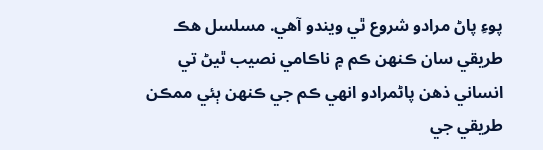پوءِ پاڻ مرادو شروع ٿي ويندو آهي. مسلسل هڪ طريقي سان ڪنهن ڪم ۾ ناڪامي نصيب ٿيڻ تي انساني ذهن پاڻمرادو انهي ڪم جي ڪنهن ٻئي ممڪن طريقي جي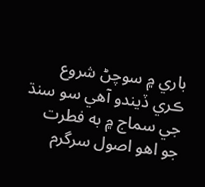باري ۾ سوچڻ شروع ڪري ڏيندو آهي سو سنڌ جي سماج ۾ به فطرت جو اهو اصول سرگرم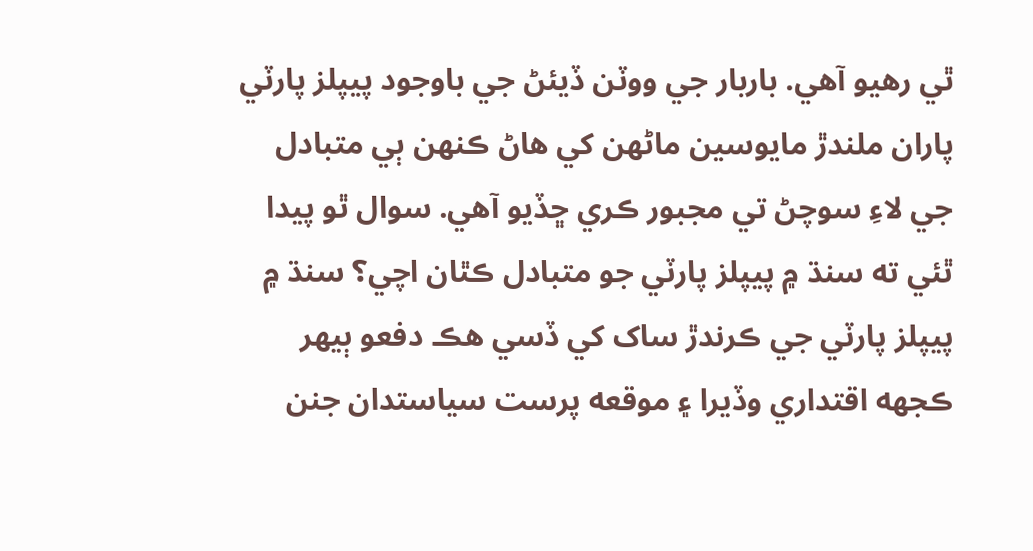ٿي رهيو آهي. باربار جي ووٽن ڏيئڻ جي باوجود پيپلز پارٽي پاران ملندڙ مايوسين ماڻهن کي هاڻ ڪنهن ٻي متبادل جي لاءِ سوچڻ تي مجبور ڪري ڇڏيو آهي. سوال ٿو پيدا ٿئي ته سنڌ ۾ پيپلز پارٽي جو متبادل ڪٿان اچي؟ سنڌ ۾ پيپلز پارٽي جي ڪرندڙ ساک کي ڏسي هڪ دفعو ٻيهر ڪجهه اقتداري وڏيرا ۽ موقعه پرست سياستدان جنن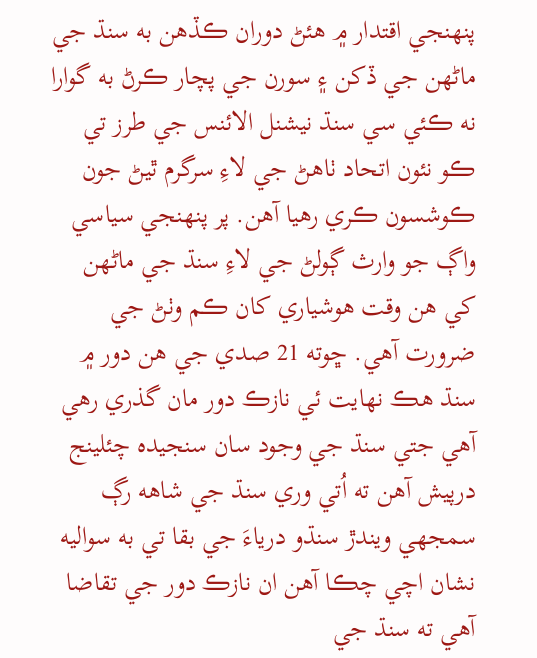پنهنجي اقتدار ۾ هئڻ دوران ڪڏهن به سنڌ جي ماڻهن جي ڏکن ۽ سورن جي پچار ڪرڻ به گوارا نه ڪئي سي سنڌ نيشنل الائنس جي طرز تي ڪو نئون اتحاد ٺاهڻ جي لاءِ سرگرم ٿيڻ جون ڪوشسون ڪري رهيا آهن. پر پنهنجي سياسي واڳ جو وارث ڳولڻ جي لاءِ سنڌ جي ماڻهن کي هن وقت هوشياري کان ڪم وٺڻ جي ضرورت آهي. ڇوته 21 صدي جي هن دور ۾ سنڌ هڪ نهايت ئي نازڪ دور مان گذري رهي آهي جتي سنڌ جي وجود سان سنجيده چئلينج درپيش آهن ته اُتي وري سنڌ جي شاهه رڳ سمجھي ويندڙ سنڌو درياءَ جي بقا تي به سواليه نشان اچي چڪا آهن ان نازڪ دور جي تقاضا آهي ته سنڌ جي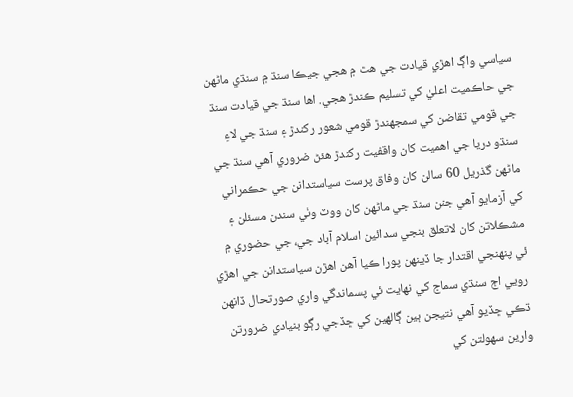سياسي واڳ اهڙي قيادت جي هٿ ۾ هجي جيڪا سنڌ ۾ سنڌي ماڻهن جي حاڪميت اعليٰ کي تسليم ڪندڙ هجي. اها سنڌ جي قيادت سنڌ جي قومي تقاضن کي سمجھندڙ قومي شعور رکندڙ ۽ سنڌ جي لاءِ سنڌو دريا جي اهميت کان واقفيت رکندڙ هئڻ ضروري آهي سنڌ جي ماڻهن گذريل 60 سالن کان وفاق پرست سياستدانن جي حڪمراني کي آزمايو آهي جنن سنڌ جي ماڻهن کان ووٽ وٺي سندن مسئلن ۽ مشڪلاتن کان لاتعلق بنجي سدائين اسلام آباد جي، جي حضوري ۾ ئي پنهنجي اقتدار جا ڏينهن پورا ڪيا آهن اهڙن سياستدانن جي اهڙي رويي اڄ سنڌي سماج کي نهايت ئي پسماندگي واري صورتحال ڏانهن ڌڪي ڇڏيو آهي نتيجن ٻين ڳالهين کي ڇڏجي رڳو بنيادي ضرورتن وارين سهولتن کي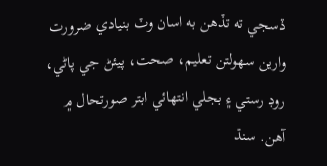ڏسجي ته تڏهن به اسان وٽ بنيادي ضرورت وارين سهولتن تعليم، صحت، پيئڻ جي پاڻي، روڊ رستي ۽ بجلي انتهائي ابتر صورتحال ۾ آهن. سنڌ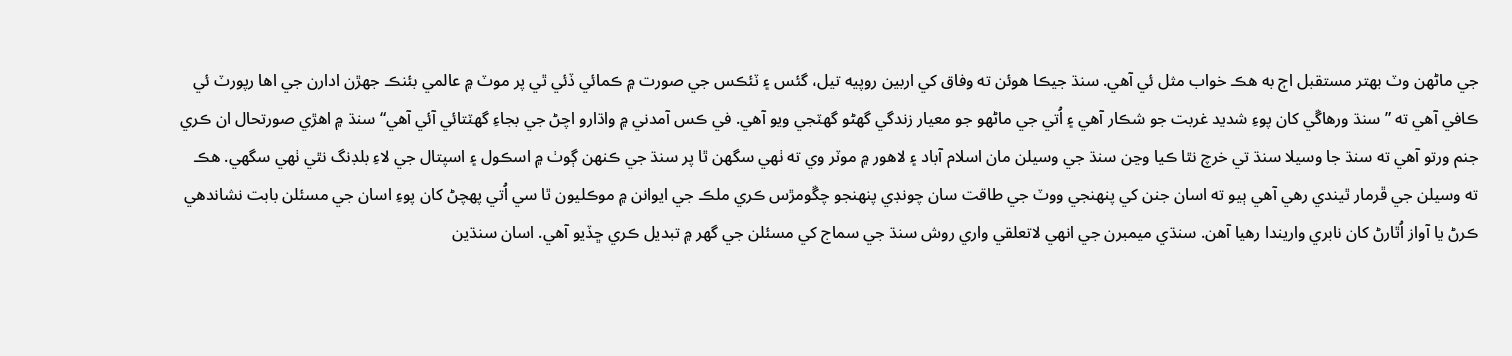جي ماڻهن وٽ بهتر مستقبل اڄ به هڪ خواب مثل ئي آهي. سنڌ جيڪا هوئن ته وفاق کي اربين روپيه تيل، گئس ۽ ٽئڪس جي صورت ۾ ڪمائي ڏئي ٿي پر موٽ ۾ عالمي بئنڪ جهڙن ادارن جي اها رپورٽ ئي ڪافي آهي ته ”سنڌ ورهاڱي کان پوءِ شديد غربت جو شڪار آهي ۽ اُتي جي ماڻهو جو معيار زندگي گھڻو گھٽجي ويو آهي. في ڪس آمدني ۾ واڌارو اچڻ جي بجاءِ گھٽتائي آئي آهي“ سنڌ ۾ اهڙي صورتحال ان ڪري جنم ورتو آهي ته سنڌ جا وسيلا سنڌ تي خرچ نٿا ڪيا وڃن سنڌ جي وسيلن مان اسلام آباد ۽ لاهور ۾ موٽر وي ته ٺهي سگھن ٿا پر سنڌ جي ڪنهن ڳوٺ ۾ اسڪول ۽ اسپتال جي لاءِ بلڊنگ نٿي ٺهي سگھي. هڪ ته وسيلن جي ڦرمار ٿيندي رهي آهي ٻيو ته اسان جنن کي پنهنجي ووٽ جي طاقت سان چونڊي پنهنجو چڱومڙس ڪري ملڪ جي ايوانن ۾ موڪليون ٿا سي اُتي پهچڻ کان پوءِ اسان جي مسئلن بابت نشاندهي ڪرڻ يا آواز اُٿارڻ کان نابري واريندا رهيا آهن. سنڌي ميمبرن جي انهي لاتعلقي واري روش سنڌ جي سماج کي مسئلن جي گھر ۾ تبديل ڪري ڇڏيو آهي. اسان سنڌين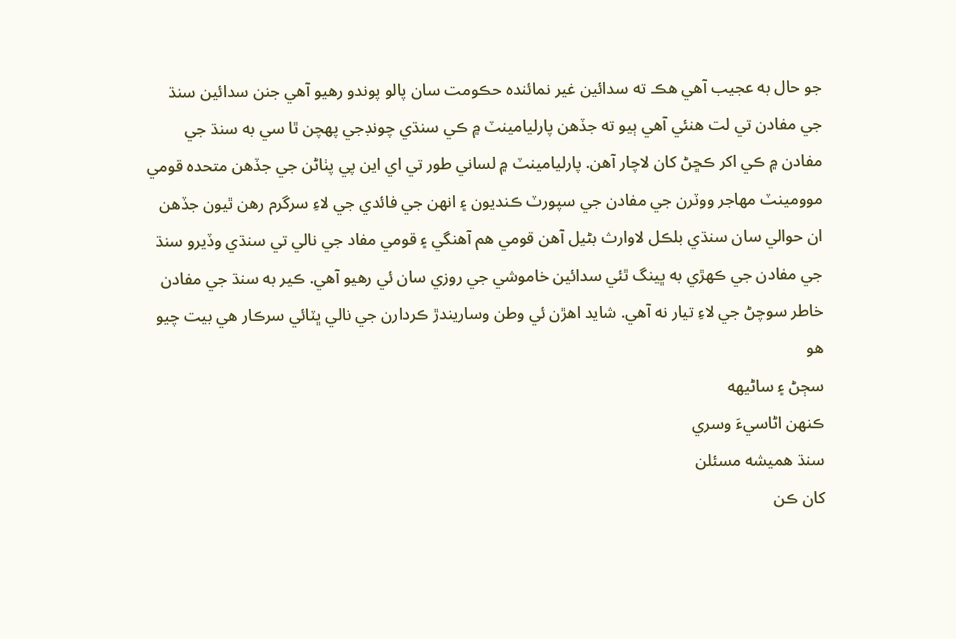جو حال به عجيب آهي هڪ ته سدائين غير نمائنده حڪومت سان پالو پوندو رهيو آهي جنن سدائين سنڌ جي مفادن تي لت هنئي آهي ٻيو ته جڏهن پارليامينٽ ۾ ڪي سنڌي چونڊجي پهچن ٿا سي به سنڌ جي مفادن ۾ ڪي اکر ڪڇڻ کان لاچار آهن. پارليامينٽ ۾ لساني طور تي اي اين پي پٺاڻن جي جڏهن متحده قومي موومينٽ مهاجر ووٽرن جي مفادن جي سپورٽ ڪنديون ۽ انهن جي فائدي جي لاءِ سرگرم رهن ٿيون جڏهن ان حوالي سان سنڌي بلڪل لاوارث بڻيل آهن قومي هم آهنگي ۽ قومي مفاد جي نالي تي سنڌي وڏيرو سنڌ جي مفادن جي ڪهڙي به ڀينگ ٿئي سدائين خاموشي جي روزي سان ئي رهيو آهي. ڪير به سنڌ جي مفادن خاطر سوچڻ جي لاءِ تيار نه آهي. شايد اهڙن ئي وطن وساريندڙ ڪردارن جي نالي ڀٽائي سرڪار هي بيت چيو هو
سڄڻ ۽ ساڻيهه
ڪنهن اڻاسيءَ وسري
سنڌ هميشه مسئلن
کان ڪن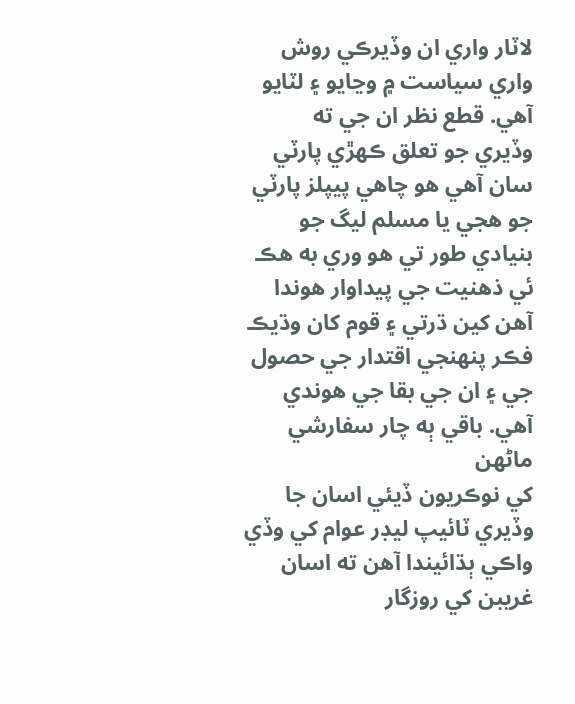لاٽار واري ان وڏيرڪي روش واري سياست ۾ وڃايو ۽ لٽايو آهي. قطع نظر ان جي ته
وڏيري جو تعلق ڪهڙي پارٽي سان آهي هو چاهي پيپلز پارٽي جو هجي يا مسلم ليگ جو
بنيادي طور تي هو وري به هڪ ئي ذهنيت جي پيداوار هوندا آهن کين ڌرتي ۽ قوم کان وڌيڪ
فڪر پنهنجي اقتدار جي حصول جي ۽ ان جي بقا جي هوندي آهي. باقي ٻه چار سفارشي ماڻهن
کي نوڪريون ڏيئي اسان جا وڏيري ٽائيپ ليڊر عوام کي وڏي واڪي ٻڌائيندا آهن ته اسان
غريبن کي روزگار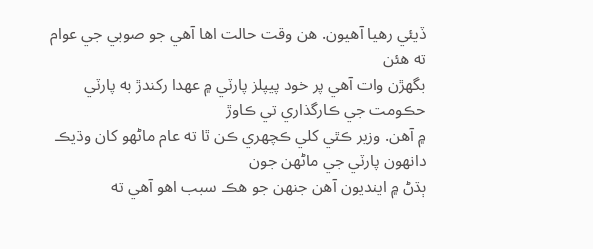ڏيئي رهيا آهيون. هن وقت حالت اها آهي جو صوبي جي عوام ته هئن
بگھڙن وات آهي پر خود پيپلز پارٽي ۾ عهدا رکندڙ به پارٽي حڪومت جي ڪارگذاري تي ڪاوڙ
۾ آهن. وزير ڪٿي کلي ڪچهري ڪن ٿا ته عام ماڻهو کان وڌيڪ دانهون پارٽي جي ماڻهن جون
ٻڌڻ ۾ اينديون آهن جنهن جو هڪ سبب اهو آهي ته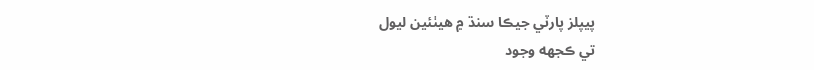پيپلز پارٽي جيڪا سنڌ ۾ هيٺئين ليول
تي ڪجھه وجود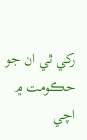رکي ٿي ان جو حڪومت ۾ اچي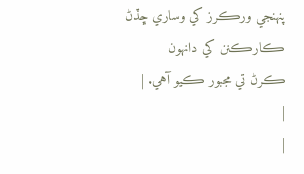پنهنجي ورڪرز کي وساري ڇڏڻ ڪارڪنن کي دانهون
ڪرڻ تي مجبور ڪيو آهي. |
|
|